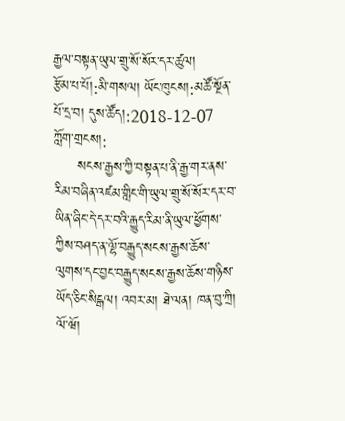རྒྱལ་བསྟན་ཡུལ་གྲུ་སོ་སོར་དར་ཚུལ།
རྩོམ་པ་པོ།:མི་གསལ། ཡོང་ཁུངས།:མཚོ་སྔོན་པོ་དྲ་བ། དུས་ཚོད།:2018-12-07 ཀློག་གྲངས།:
     སངས་རྒྱས་ཀྱི་བསྟན་པ་ནི་རྒྱ་གར་ནས་རིམ་བཞིན་འཛམ་གླིང་གི་ཡུལ་གྲུ་སོ་སོར་དར་བ་ཡིན་ཞིང་དེ་དར་བའི་རྒྱུད་རིམ་ནི་ཡུལ་ཕྱོགས་ཀྱིས་བཤད་ན་ལྷོ་བརྒྱུད་སངས་རྒྱས་ཆོས་ལུགས་དང་བྱང་བརྒྱུད་སངས་རྒྱས་ཆོས་གཉིས་ཡོད་ཅིང་སིངྒལ། འབར་མ། ཐེ་ལན། ཁན་བུ་ཀྲི། ལོ་ཝོ།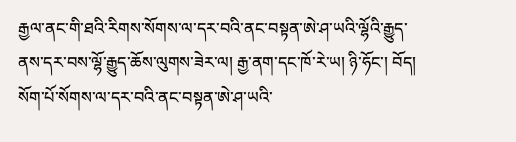རྒྱལ་ནང་གི་ཐའི་རིགས་སོགས་ལ་དར་བའི་ནང་བསྟན་ཨེ་ཤ་ཡའི་ལྷོའི་རྒྱུད་ནས་དར་བས་ལྷོ་རྒྱུད་ཆོས་ལུགས་ཟེར་ལ། རྒྱ་ནག་དང་ཁོ་རེ་ཡ། ཉི་ཧོང་། བོད། སོག་པོ་སོགས་ལ་དར་བའི་ནང་བསྟན་ཨེ་ཤ་ཡའི་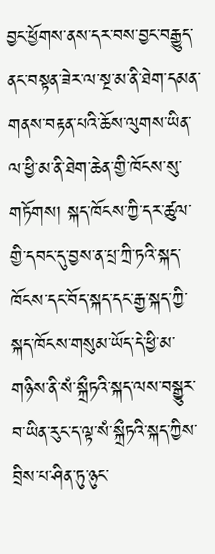བྱང་ཕྱོགས་ནས་དར་བས་བྱང་བརྒྱུད་ནང་བསྟན་ཟེར་ལ་སྔ་མ་ནི་ཐེག་དམན་གནས་བརྟན་པའི་ཆོས་ལུགས་ཡིན་ལ་ཕྱི་མ་ནི་ཐེག་ཆེན་གྱི་ཁོངས་སུ་གཏོགས། སྐད་ཁོངས་ཀྱི་དར་ཚུལ་གྱི་དབང་དུ་བྱས་ན་པྲ་ཀྲི་ཏའི་སྐད་ཁོངས་དང་བོད་སྐད་དང་རྒྱ་སྐད་ཀྱི་སྐད་ཁོངས་གསུམ་ཡོད་དེ་ཕྱི་མ་གཉིས་ནི་སཾ་སྐྲྀཏའི་སྐད་ལས་བསྒྱུར་བ་ཡིན་རུང་ད་ལྟ་སཾ་སྐྲྀཏའི་སྐད་ཀྱིས་བྲིས་པ་ཤིན་ཏུ་ཉུང་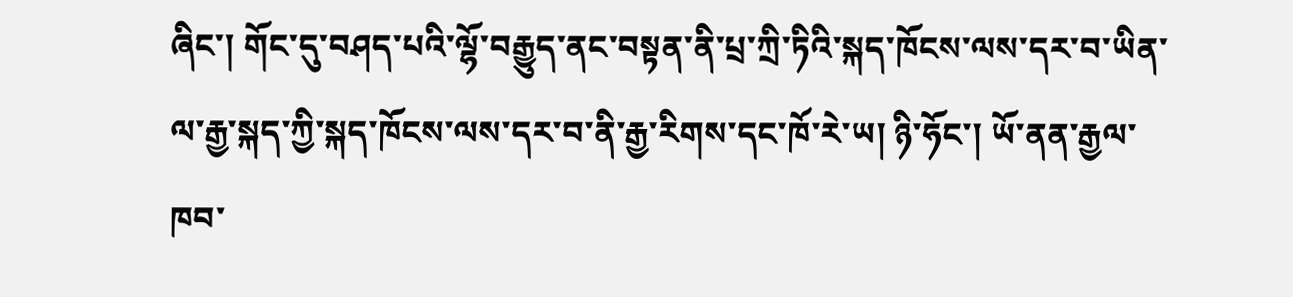ཞིང་། གོང་དུ་བཤད་པའི་ལྷོ་བརྒྱུད་ནང་བསྟན་ནི་པྲ་ཀྲི་ཏིའི་སྐད་ཁོངས་ལས་དར་བ་ཡིན་ལ་རྒྱ་སྐད་ཀྱི་སྐད་ཁོངས་ལས་དར་བ་ནི་རྒྱ་རིགས་དང་ཁོ་རེ་ཡ། ཉི་ཧོང་། ཡོ་ནན་རྒྱལ་ཁབ་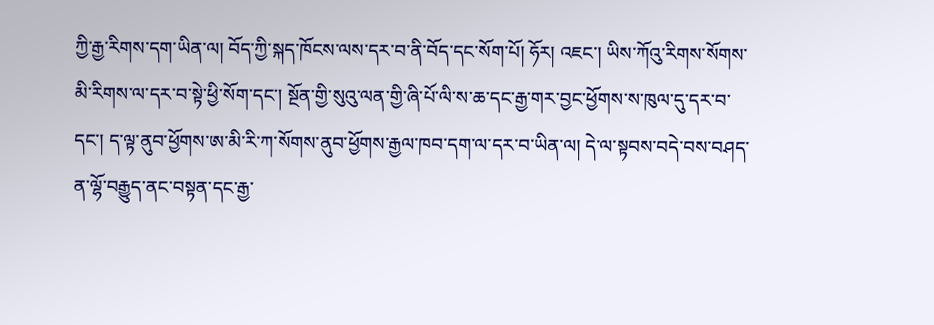ཀྱི་རྒྱ་རིགས་དག་ཡིན་ལ། བོད་ཀྱི་སྐད་ཁོངས་ལས་དར་བ་ནི་བོད་དང་སོག་པོ། ཧོར། འཇང་། ཡིས་ཀོའུ་རིགས་སོགས་མི་རིགས་ལ་དར་བ་སྟེ་ཕྱི་སོག་དང་། སྔོན་གྱི་སུའུ་ལན་གྱི་ཞི་པོ་ལི་ས་ཆ་དང་རྒྱ་གར་བྱང་ཕྱོགས་ས་ཁུལ་དུ་དར་བ་དང་། ད་ལྟ་ནུབ་ཕྱོགས་ཨ་མི་རི་ཀ་སོགས་ནུབ་ཕྱོགས་རྒྱལ་ཁབ་དག་ལ་དར་བ་ཡིན་ལ། དེ་ལ་སྟབས་བདེ་བས་བཤད་ན་ལྷོ་བརྒྱུད་ནང་བསྟན་དང་རྒྱ་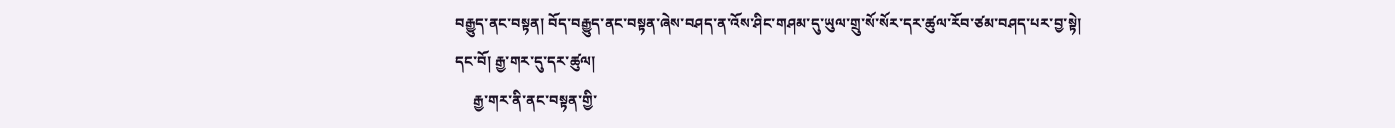བརྒྱུད་ནང་བསྟན། བོད་བརྒྱུད་ནང་བསྟན་ཞེས་བཤད་ན་འོས་ཤིང་གཤམ་དུ་ཡུལ་གྲུ་སོ་སོར་དར་ཚུལ་རོབ་ཙམ་བཤད་པར་བྱ་སྟེ།
དང་བོ། རྒྱ་གར་དུ་དར་ཚུལ།
     རྒྱ་གར་ནི་ནང་བསྟན་གྱི་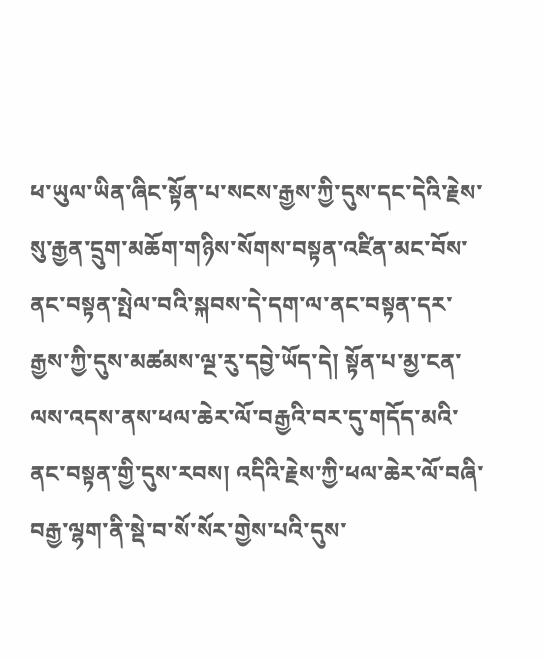ཕ་ཡུལ་ཡིན་ཞིང་སྟོན་པ་སངས་རྒྱས་ཀྱི་དུས་དང་དེའི་རྗེས་སུ་རྒྱན་དྲུག་མཆོག་གཉིས་སོགས་བསྟན་འཛིན་མང་བོས་ནང་བསྟན་སྤེལ་བའི་སྐབས་དེ་དག་ལ་ནང་བསྟན་དར་རྒྱས་ཀྱི་དུས་མཚམས་ལྔ་རུ་དབྱེ་ཡོད་དེ། སྟོན་པ་མྱ་ངན་ལས་འདས་ནས་ཕལ་ཆེར་ལོ་བརྒྱའི་བར་དུ་གདོད་མའི་ནང་བསྟན་གྱི་དུས་རབས། འདིའི་རྗེས་ཀྱི་ཕལ་ཆེར་ལོ་བཞི་བརྒྱ་ལྷག་ནི་སྡེ་བ་སོ་སོར་གྱེས་པའི་དུས་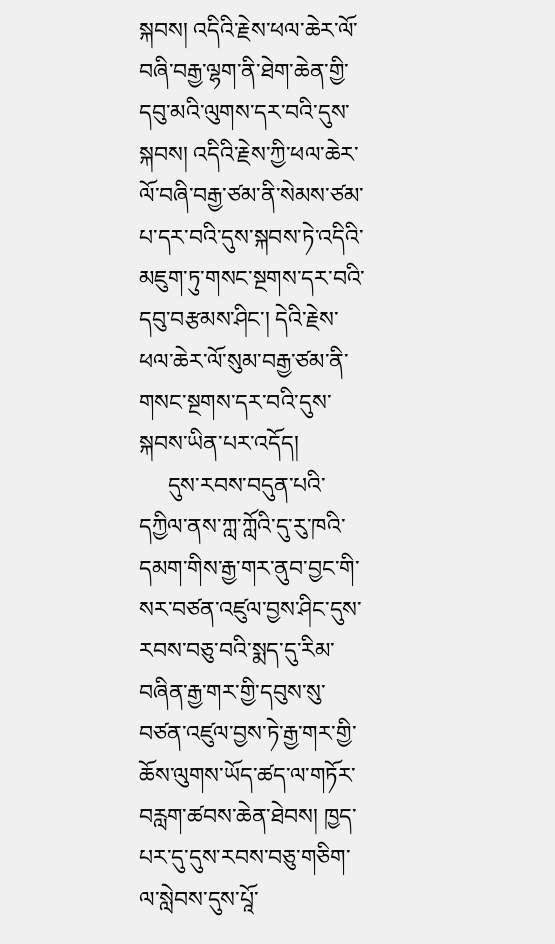སྐབས། འདིའི་རྗེས་ཕལ་ཆེར་ལོ་བཞི་བརྒྱ་ལྷག་ནི་ཐེག་ཆེན་གྱི་དབུ་མའི་ལུགས་དར་བའི་དུས་སྐབས། འདིའི་རྗེས་ཀྱི་ཕལ་ཆེར་ལོ་བཞི་བརྒྱ་ཙམ་ནི་སེམས་ཙམ་པ་དར་བའི་དུས་སྐབས་ཏེ་འདིའི་མཇུག་ཏུ་གསང་སྔགས་དར་བའི་དབུ་བརྩམས་ཤིང་། དེའི་རྗེས་ཕལ་ཆེར་ལོ་སུམ་བརྒྱ་ཙམ་ནི་གསང་སྔགས་དར་བའི་དུས་སྐབས་ཡིན་པར་འདོད།
     དུས་རབས་བདུན་པའི་དཀྱིལ་ནས་ཀླ་ཀློའི་དུ་རུ་ཁའི་དམག་གིས་རྒྱ་གར་ནུབ་བྱང་གི་སར་བཙན་འཛུལ་བྱས་ཤིང་དུས་རབས་བཅུ་བའི་སྨད་དུ་རིམ་བཞིན་རྒྱ་གར་གྱི་དབུས་སུ་བཙན་འཛུལ་བྱས་ཏེ་རྒྱ་གར་གྱི་ཆོས་ལུགས་ཡོད་ཚད་ལ་གཏོར་བརླག་ཚབས་ཆེན་ཐེབས། ཁྱད་པར་དུ་དུས་རབས་བཅུ་གཅིག་ལ་སླེབས་དུས་པཱོ་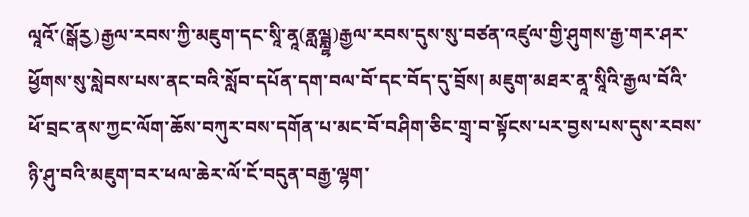ལཱའོ་(སྒོརྱ)རྒྱལ་རབས་ཀྱི་མཇུག་དང་སཱི་ནཱ(ནླལྦླྷ)རྒྱལ་རབས་དུས་སུ་བཙན་འཛུལ་གྱི་ཤུགས་རྒྱ་གར་ཤར་ཕྱོགས་སུ་སླེབས་པས་ནང་བའི་སློབ་དཔོན་དག་བལ་བོ་དང་བོད་དུ་བྲོས། མཇུག་མཐར་ནཱ་སཱིའི་རྒྱལ་བོའི་ཕོ་བྲང་ནས་ཀྱང་ལོག་ཆོས་བཀུར་བས་དགོན་པ་མང་བོ་བཤིག་ཅིང་གྲྭ་བ་སྟོངས་པར་བྱས་པས་དུས་རབས་ཉི་ཤུ་བའི་མཇུག་བར་ཕལ་ཆེར་ལོ་ངོ་བདུན་བརྒྱ་ལྷག་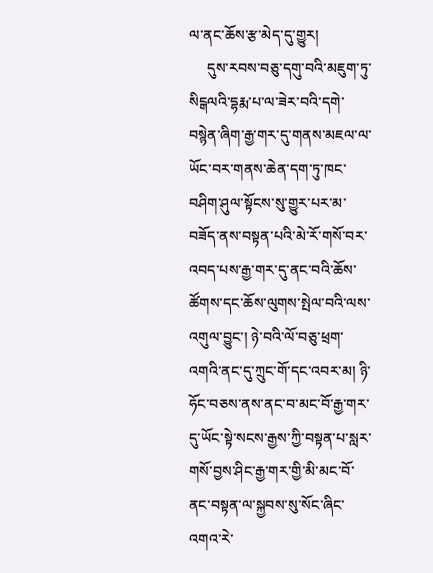ལ་ནང་ཆོས་རྩ་མེད་དུ་གྱུར།
     དུས་རབས་བཅུ་དགུ་བའི་མཇུག་ཏུ་སིངྒལའི་དྷརྨ་པ་ལ་ཟེར་བའི་དགེ་བསྙེན་ཞིག་རྒྱ་གར་དུ་གནས་མཇལ་ལ་ཡོང་བར་གནས་ཆེན་དག་ཏུ་ཁང་བཤིག་ཤུལ་སྟོངས་སུ་གྱུར་པར་མ་བཟོད་ནས་བསྟན་པའི་མེ་རོ་གསོ་བར་འབད་པས་རྒྱ་གར་དུ་ནང་བའི་ཆོས་ཚོགས་དང་ཆོས་ལུགས་སྤེལ་བའི་ལས་འགུལ་བྱུང་། ཉེ་བའི་ལོ་བཅུ་ཕྲག་འགའི་ནང་དུ་ཀྲུང་གོ་དང་འབར་མ། ཉི་ཧོང་བཅས་ནས་ནང་བ་མང་བོ་རྒྱ་གར་དུ་ཡོང་སྟེ་སངས་རྒྱས་ཀྱི་བསྟན་པ་སླར་གསོ་བྱས་ཤིང་རྒྱ་གར་གྱི་མི་མང་བོ་ནང་བསྟན་ལ་སྐྱབས་སུ་སོང་ཞིང་འགའ་རེ་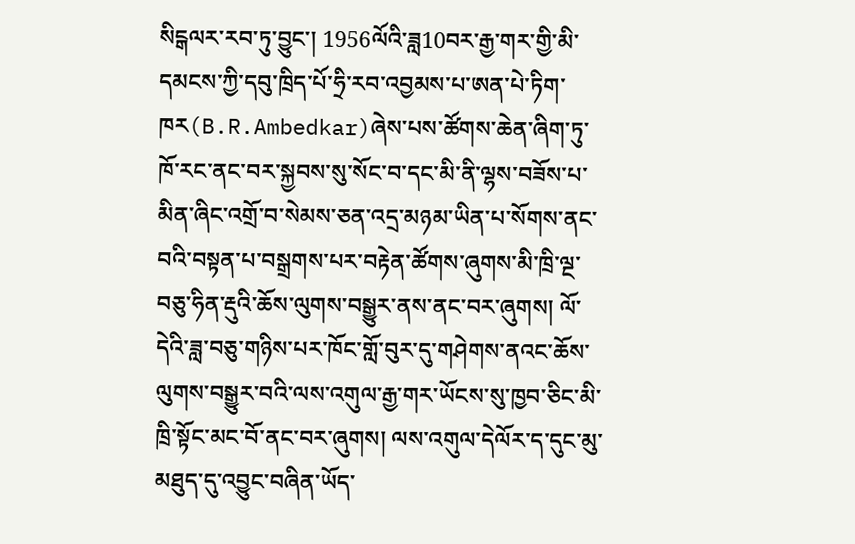སིངྒལར་རབ་ཏུ་བྱུང་། 1956ལོའི་ཟླ10བར་རྒྱ་གར་གྱི་མི་དམངས་ཀྱི་དབུ་ཁྲིད་པོ་ཧྲི་རབ་འབྱམས་པ་ཨན་པེ་ཏིག་ཁར(B.R.Ambedkar)ཞེས་པས་ཚོགས་ཆེན་ཞིག་ཏུ་ཁོ་རང་ནང་བར་སྐྱབས་སུ་སོང་བ་དང་མི་ནི་ལྷས་བཟོས་པ་མིན་ཞིང་འགྲོ་བ་སེམས་ཅན་འདྲ་མཉམ་ཡིན་པ་སོགས་ནང་བའི་བསྟན་པ་བསྒྲགས་པར་བརྟེན་ཚོགས་ཞུགས་མི་ཁྲི་ལྔ་བཅུ་ཧིན་རྡུའི་ཆོས་ལུགས་བསྒྱུར་ནས་ནང་བར་ཞུགས། ལོ་དེའི་ཟླ་བཅུ་གཉིས་པར་ཁོང་གློ་བུར་དུ་གཤེགས་ནའང་ཆོས་ལུགས་བསྒྱུར་བའི་ལས་འགུལ་རྒྱ་གར་ཡོངས་སུ་ཁྱབ་ཅིང་མི་ཁྲི་སྟོང་མང་བོ་ནང་བར་ཞུགས། ལས་འགུལ་དེལོར་ད་དུང་མུ་མཐུད་དུ་འབྱུང་བཞིན་ཡོད་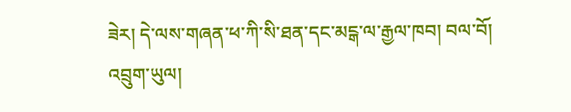ཟེར། དེ་ལས་གཞན་ཕ་ཀི་སི་ཐན་དང་མངྒ་ལ་རྒྱལ་ཁབ། བལ་བོ། འབྲུག་ཡུལ།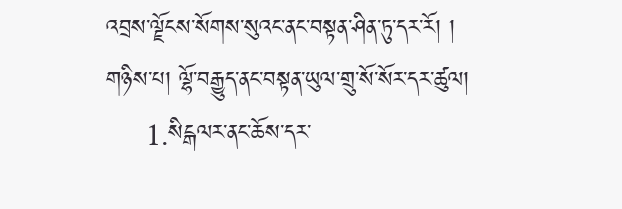འབྲས་ལྗོངས་སོགས་སུའང་ནང་བསྟན་ཤིན་ཏུ་དར་རོ། །
གཉིས་པ། ལྷོ་བརྒྱུད་ནང་བསྟན་ཡུལ་གྲུ་སོ་སོར་དར་ཚུལ།
     1.སིངྒལར་ནང་ཆོས་དར་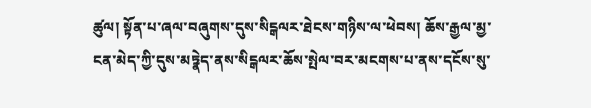ཚུལ། སྟོན་པ་ཞལ་བཞུགས་དུས་སིངྒལར་ཐེངས་གཉིས་ལ་ཕེབས། ཆོས་རྒྱལ་མྱ་ངན་མེད་ཀྱི་དུས་མཏྣེད་ནས་སིངྒལར་ཆོས་སྤེལ་བར་མངགས་པ་ནས་དངོས་སུ་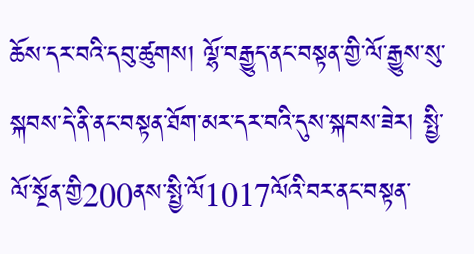ཆོས་དར་བའི་དབུ་ཚུགས། ལྷོ་བརྒྱུད་ནང་བསྟན་གྱི་ལོ་རྒྱུས་སུ་སྐབས་དེ་ནི་ནང་བསྟན་ཐོག་མར་དར་བའི་དུས་སྐབས་ཟེར། སྤྱི་ལོ་སྔོན་གྱི200ནས་སྤྱི་ལོ1017ལོའི་བར་ནང་བསྟན་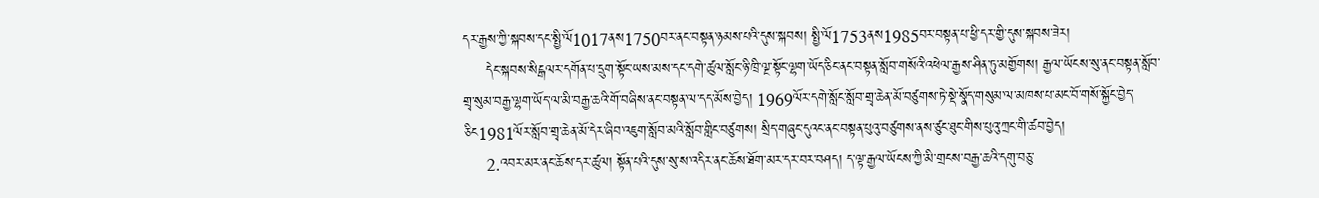དར་རྒྱས་ཀྱི་སྐབས་དང་སྤྱི་ལོ1017ནས1750བར་ནང་བསྟན་ཉམས་པའི་དུས་སྐབས། སྤྱི་ལོ1753ནས1985བར་བསྟན་པ་ཕྱི་དར་གྱི་དུས་སྐབས་ཟེར།
     དེང་སྐབས་སིངྒལར་དགོན་པ་དྲུག་སྟོང་ཡས་མས་དང་དགེ་ཚུལ་སློང་ཉི་ཁྲི་ལྔ་སྟོང་ལྷག་ཡོད་ཅིང་ནང་བསྟན་སློབ་གསོའི་འཕེལ་རྒྱས་ཤིན་ཏུ་མགྱོགས། རྒྱལ་ཡོངས་སུ་ནང་བསྟན་སློབ་གྲྭ་སུམ་བརྒྱ་ལྷག་ཡོད་ལ་མི་བརྒྱ་ཆའི་གོ་བཞིས་ནང་བསྟན་ལ་དད་མོས་བྱེད། 1969ལོར་དགེ་སློང་སློབ་གྲྭ་ཆེན་མོ་བཙུགས་ཏེ་སྡེ་སྣོད་གསུམ་ལ་མཁས་པ་མང་བོ་གསོ་སྐྱོང་བྱེད་ཅིང1981ལོར་སློབ་གྲྭ་ཆེན་མོ་དེར་ཞིབ་འཇུག་སློབ་མའི་སློབ་གླིང་བཙུགས། སྲིད་གཞུང་དུའང་ནང་བསྟན་པུའུ་བཙུགས་ནས་ཙུང་ཐུང་གིས་པུའུ་ཀྲང་གི་ཚབ་བྱེད།
     2.འབར་མར་ནང་ཆོས་དར་ཚུལ། སྟོན་པའི་དུས་སུ་ས་འདིར་ནང་ཆོས་ཐོག་མར་དར་བར་བཤད། ད་ལྟ་རྒྱལ་ཡོངས་ཀྱི་མི་གྲངས་བརྒྱ་ཆའི་དགུ་བཅུ་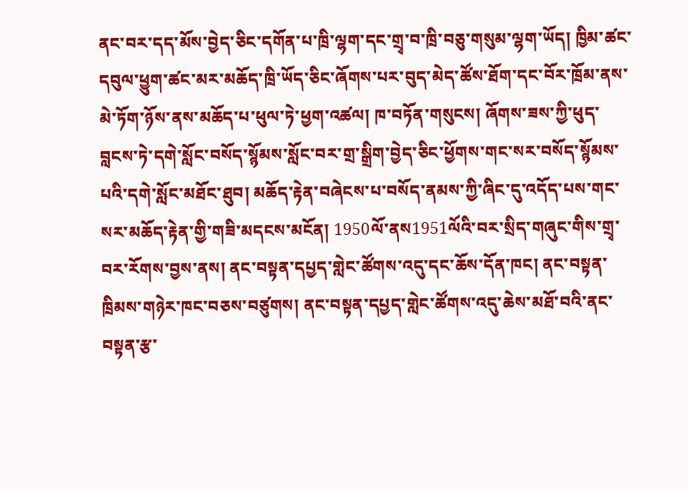ནང་བར་དད་མོས་བྱེད་ཅིང་དགོན་པ་ཁྲི་ལྷག་དང་གྲྭ་བ་ཁྲི་བཅུ་གསུམ་ལྷག་ཡོད། ཁྱིམ་ཚང་དབུལ་ཕྱུག་ཚང་མར་མཆོད་ཁྲི་ཡོད་ཅིང་ཞོགས་པར་བུད་མེད་ཚོས་ཐོག་དང་བོར་ཁྲོམ་ནས་མེ་ཏོག་ཉོས་ནས་མཆོད་པ་ཕུལ་ཏེ་ཕྱག་འཚལ། ཁ་བཏོན་གསུངས། ཞོགས་ཟས་ཀྱི་ཕུད་བླངས་ཏེ་དགེ་སློང་བསོད་སྙོམས་སློང་བར་གྲ་སྒྲིག་བྱེད་ཅིང་ཕྱོགས་གང་སར་བསོད་སྙོམས་པའི་དགེ་སློང་མཐོང་ཐུབ། མཆོད་རྟེན་བཞེངས་པ་བསོད་ནམས་ཀྱི་ཞིང་དུ་འདོད་པས་གང་སར་མཆོད་རྟེན་གྱི་གཟི་མདངས་མངོན། 1950ལོ་ནས1951ལོའི་བར་སྲིད་གཞུང་གིས་གྲྭ་བར་རོགས་བྱས་ནས། ནང་བསྟན་དཔྱད་གླེང་ཚོགས་འདུ་དང་ཆོས་དོན་ཁང། ནང་བསྟན་ཁྲིམས་གཉེར་ཁང་བཅས་བཙུགས། ནང་བསྟན་དཔྱད་གླེང་ཚོགས་འདུ་ཆེས་མཐོ་བའི་ནང་བསྟན་རྩ་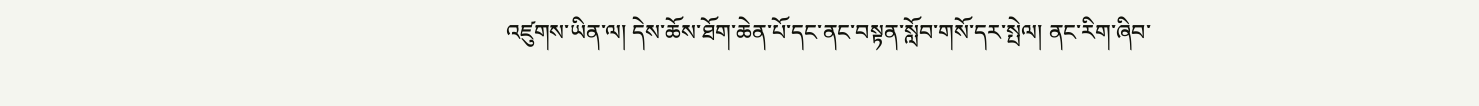འཛུགས་ཡིན་ལ། དེས་ཆོས་ཐོག་ཆེན་པོ་དང་ནང་བསྟན་སློབ་གསོ་དར་སྤེལ། ནང་རིག་ཞིབ་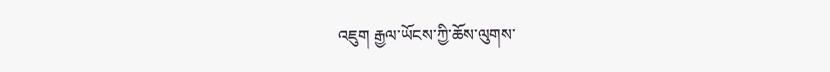འཇུག རྒྱལ་ཡོངས་ཀྱི་ཆོས་ལུགས་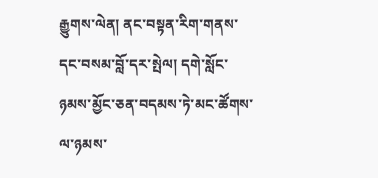རྒྱུགས་ལེན། ནང་བསྟན་རིག་གནས་དང་བསམ་བློ་དར་སྤེལ། དགེ་སློང་ཉམས་མྱོང་ཅན་བདམས་ཏེ་མང་ཚོགས་ལ་ཉམས་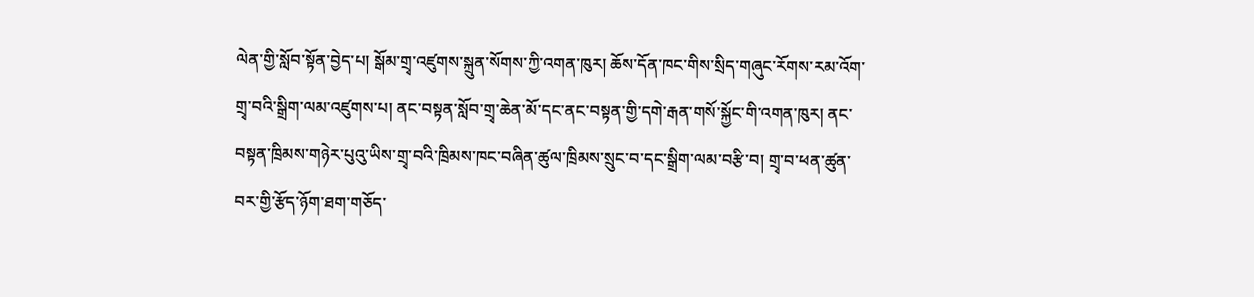ལེན་གྱི་སློབ་སྟོན་བྱེད་པ། སྒོམ་གྲྭ་འཛུགས་སྐྲུན་སོགས་ཀྱི་འགན་ཁུར། ཆོས་དོན་ཁང་གིས་སྲིད་གཞུང་རོགས་རམ་འོག་གྲྭ་བའི་སྒྲིག་ལམ་འཛུགས་པ། ནང་བསྟན་སློབ་གྲྭ་ཆེན་མོ་དང་ནང་བསྟན་གྱི་དགེ་རྒན་གསོ་སྐྱོང་གི་འགན་ཁུར། ནང་བསྟན་ཁྲིམས་གཉེར་པུའུ་ཡིས་གྲྭ་བའི་ཁྲིམས་ཁང་བཞིན་ཚུལ་ཁྲིམས་སྲུང་བ་དང་སྒྲིག་ལམ་བརྩི་བ། གྲྭ་བ་ཕན་ཚུན་བར་གྱི་རྩོད་ཉོག་ཐག་གཅོད་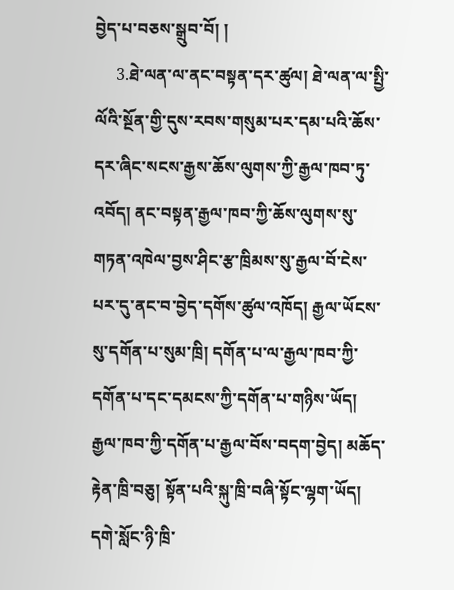བྱེད་པ་བཅས་སྒྲུབ་བོ། །
     3.ཐེ་ལན་ལ་ནང་བསྟན་དར་ཚུལ། ཐེ་ལན་ལ་སྤྱི་ལོའི་སྔོན་གྱི་དུས་རབས་གསུམ་པར་དམ་པའི་ཆོས་དར་ཞིང་སངས་རྒྱས་ཆོས་ལུགས་ཀྱི་རྒྱལ་ཁབ་ཏུ་འབོད། ནང་བསྟན་རྒྱལ་ཁབ་ཀྱི་ཆོས་ལུགས་སུ་གཏན་འཁེལ་བྱས་ཤིང་རྩ་ཁྲིམས་སུ་རྒྱལ་བོ་ངེས་པར་དུ་ནང་བ་བྱེད་དགོས་ཚུལ་འཁོད། རྒྱལ་ཡོངས་སུ་དགོན་པ་སུམ་ཁྲི། དགོན་པ་ལ་རྒྱལ་ཁབ་ཀྱི་དགོན་པ་དང་དམངས་ཀྱི་དགོན་པ་གཉིས་ཡོད། རྒྱལ་ཁབ་ཀྱི་དགོན་པ་རྒྱལ་བོས་བདག་བྱེད། མཆོད་རྟེན་ཁྲི་བཅུ། སྟོན་པའི་སྐུ་ཁྲི་བཞི་སྟོང་ལྷག་ཡོད། དགེ་སློང་ཉི་ཁྲི་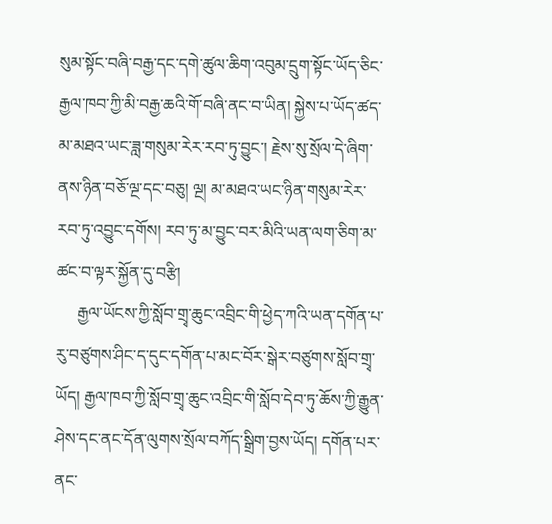སུམ་སྟོང་བཞི་བརྒྱ་དང་དགེ་ཚུལ་ཆིག་འབུམ་དྲུག་སྟོང་ཡོད་ཅིང་རྒྱལ་ཁབ་ཀྱི་མི་བརྒྱ་ཆའི་གོ་བཞི་ནང་བ་ཡིན། སྐྱེས་པ་ཡོད་ཚད་མ་མཐའ་ཡང་ཟླ་གསུམ་རེར་རབ་ཏུ་བྱུང་། རྗེས་སུ་སྲོལ་དེ་ཞིག་ནས་ཉིན་བཅོ་ལྔ་དང་བཅུ། ལྔ། མ་མཐའ་ཡང་ཉིན་གསུམ་རེར་རབ་ཏུ་འབྱུང་དགོས། རབ་ཏུ་མ་བྱུང་བར་མིའི་ཡན་ལག་ཅིག་མ་ཚང་བ་ལྟར་སྐྱོན་དུ་བརྩི།
     རྒྱལ་ཡོངས་ཀྱི་སློབ་གྲྭ་ཆུང་འབྲིང་གི་ཕྱེད་ཀའི་ཡན་དགོན་པ་རུ་བཙུགས་ཤིང་ད་དུང་དགོན་པ་མང་བོར་སྒེར་བཙུགས་སློབ་གྲྭ་ཡོད། རྒྱལ་ཁབ་ཀྱི་སློབ་གྲྭ་ཆུང་འབྲིང་གི་སློབ་དེབ་ཏུ་ཆོས་ཀྱི་རྒྱུན་ཤེས་དང་ནང་དོན་ལུགས་སྲོལ་བཀོད་སྒྲིག་བྱས་ཡོད། དགོན་པར་ནང་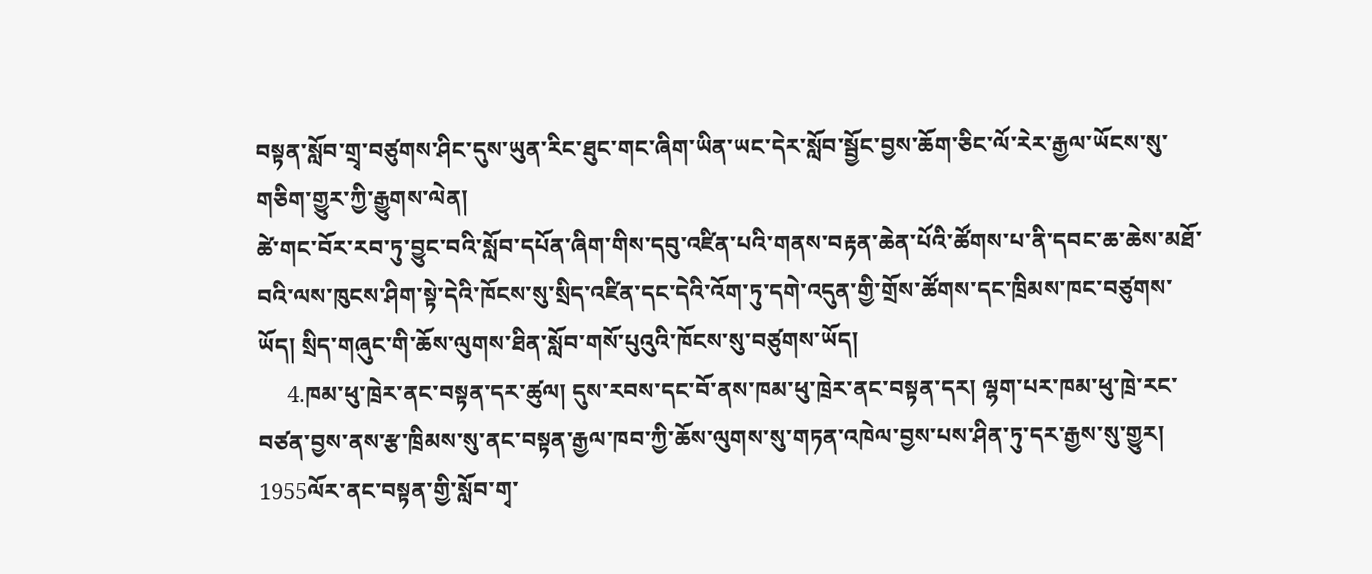བསྟན་སློབ་གྲྭ་བཙུགས་ཤིང་དུས་ཡུན་རིང་ཐུང་གང་ཞིག་ཡིན་ཡང་དེར་སློབ་སྦྱོང་བྱས་ཆོག་ཅིང་ལོ་རེར་རྒྱལ་ཡོངས་སུ་གཅིག་གྱུར་ཀྱི་རྒྱུགས་ལེན།
ཚེ་གང་བོར་རབ་ཏུ་བྱུང་བའི་སློབ་དཔོན་ཞིག་གིས་དབུ་འཛིན་པའི་གནས་བརྟན་ཆེན་པོའི་ཚོགས་པ་ནི་དབང་ཆ་ཆེས་མཐོ་བའི་ལས་ཁུངས་ཤིག་སྟེ་དེའི་ཁོངས་སུ་སྲིད་འཛིན་དང་དེའི་འོག་ཏུ་དགེ་འདུན་གྱི་གྲོས་ཚོགས་དང་ཁྲིམས་ཁང་བཙུགས་ཡོད། སྲིད་གཞུང་གི་ཆོས་ལུགས་ཐིན་སློབ་གསོ་པུའུའི་ཁོངས་སུ་བཙུགས་ཡོད།
     4.ཁམ་ཕུ་ཁྲེར་ནང་བསྟན་དར་ཚུལ། དུས་རབས་དང་བོ་ནས་ཁམ་ཕུ་ཁྲེར་ནང་བསྟན་དར། ལྷག་པར་ཁམ་ཕུ་ཁྲེ་རང་བཙན་བྱས་ནས་རྩ་ཁྲིམས་སུ་ནང་བསྟན་རྒྱལ་ཁབ་ཀྱི་ཆོས་ལུགས་སུ་གཏན་འཁེལ་བྱས་པས་ཤིན་ཏུ་དར་རྒྱས་སུ་གྱུར། 1955ལོར་ནང་བསྟན་གྱི་སློབ་གྭ་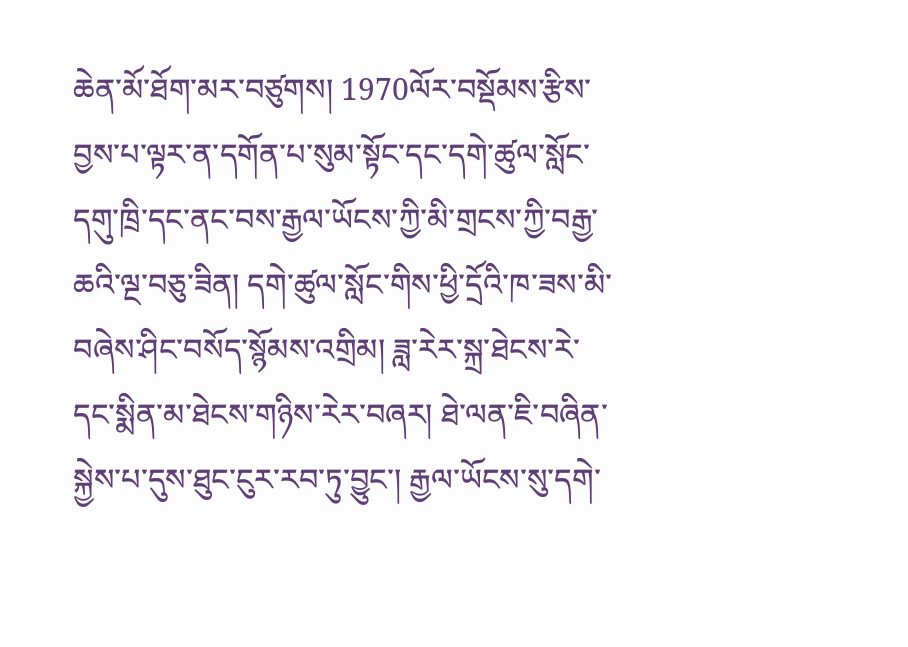ཆེན་མོ་ཐོག་མར་བཙུགས། 1970ལོར་བསྡོམས་རྩིས་བྱས་པ་ལྟར་ན་དགོན་པ་སུམ་སྟོང་དང་དགེ་ཚུལ་སློང་དགུ་ཁྲི་དང་ནང་བས་རྒྱལ་ཡོངས་ཀྱི་མི་གྲངས་ཀྱི་བརྒྱ་ཆའི་ལྔ་བཅུ་ཟིན། དགེ་ཚུལ་སློང་གིས་ཕྱི་དྲོའི་ཁ་ཟས་མི་བཞེས་ཤིང་བསོད་སྙོམས་འགྲིམ། ཟླ་རེར་སྐྲ་ཐེངས་རེ་དང་སྨིན་མ་ཐེངས་གཉིས་རེར་བཞར། ཐེ་ལན་ཇི་བཞིན་སྐྱེས་པ་དུས་ཐུང་ངུར་རབ་ཏུ་བྱུང་། རྒྱལ་ཡོངས་སུ་དགེ་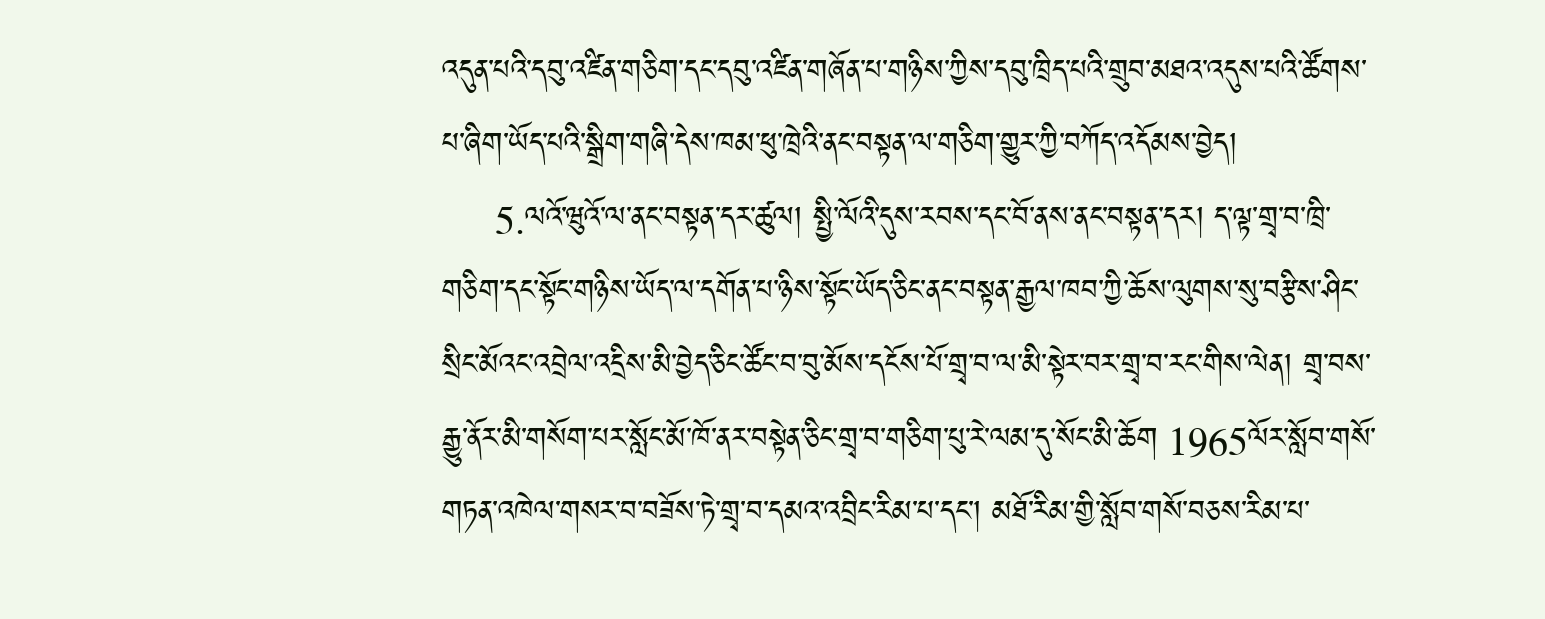འདུན་པའི་དབུ་འཛིན་གཅིག་དང་དབུ་འཛིན་གཞོན་པ་གཉིས་ཀྱིས་དབུ་ཁྲིད་པའི་གྲུབ་མཐའ་འདུས་པའི་ཚོགས་པ་ཞིག་ཡོད་པའི་སྒྲིག་གཞི་དེས་ཁམ་ཕུ་ཁྲེའི་ནང་བསྟན་ལ་གཅིག་གྱུར་ཀྱི་བཀོད་འདོམས་བྱེད།
     5.ལའོ་ཝུའོ་ལ་ནང་བསྟན་དར་ཚུལ། སྤྱི་ལོའི་དུས་རབས་དང་བོ་ནས་ནང་བསྟན་དར། ད་ལྟ་གྲྭ་བ་ཁྲི་གཅིག་དང་སྟོང་གཉིས་ཡོད་ལ་དགོན་པ་ཉིས་སྟོང་ཡོད་ཅིང་ནང་བསྟན་རྒྱལ་ཁབ་ཀྱི་ཆོས་ལུགས་སུ་བརྩིས་ཤིང་སྲིང་མོའང་འབྲེལ་འདྲིས་མི་བྱེད་ཅིང་ཚོང་བ་བུ་མོས་དངོས་པོ་གྲྭ་བ་ལ་མི་སྟེར་བར་གྲྭ་བ་རང་གིས་ལེན། གྲྭ་བས་རྒྱུ་ནོར་མི་གསོག་པར་སློང་མོ་ཁོ་ནར་བསྟེན་ཅིང་གྲྭ་བ་གཅིག་པུ་རེ་ལམ་དུ་སོང་མི་ཆོག 1965ལོར་སློབ་གསོ་གཏན་འཁེལ་གསར་བ་བཟོས་ཏེ་གྲྭ་བ་དམའ་འབྲིང་རིམ་པ་དང་། མཐོ་རིམ་གྱི་སློབ་གསོ་བཅས་རིམ་པ་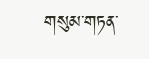གསུམ་གཏན་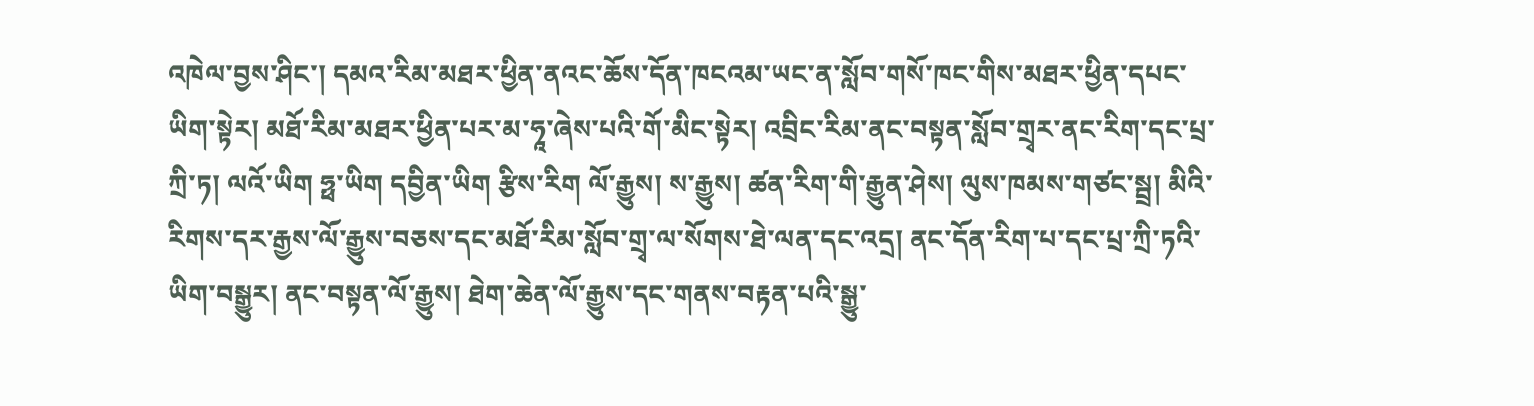འཁེལ་བྱས་ཤིང་། དམའ་རིམ་མཐར་ཕྱིན་ནའང་ཆོས་དོན་ཁངའམ་ཡང་ན་སློབ་གསོ་ཁང་གིས་མཐར་ཕྱིན་དཔང་ཡིག་སྟེར། མཐོ་རིམ་མཐར་ཕྱིན་པར་མ་ཧཱ་ཞེས་པའི་གོ་མིང་སྟེར། འབྲིང་རིམ་ནང་བསྟན་སློབ་གྲྭར་ནང་རིག་དང་པྲ་ཀྲི་ཏ། ལའོ་ཡིག ཧྥ་ཡིག དབྱིན་ཡིག རྩིས་རིག ལོ་རྒྱུས། ས་རྒྱུས། ཚན་རིག་གི་རྒྱུན་ཤེས། ལུས་ཁམས་གཙང་སྦྲ། མིའི་རིགས་དར་རྒྱས་ལོ་རྒྱུས་བཅས་དང་མཐོ་རིམ་སློབ་གྲྭ་ལ་སོགས་ཐེ་ལན་དང་འདྲ། ནང་དོན་རིག་པ་དང་པྲ་ཀྲི་ཏའི་ཡིག་བསྒྱུར། ནང་བསྟན་ལོ་རྒྱུས། ཐེག་ཆེན་ལོ་རྒྱུས་དང་གནས་བརྟན་པའི་སྒྱུ་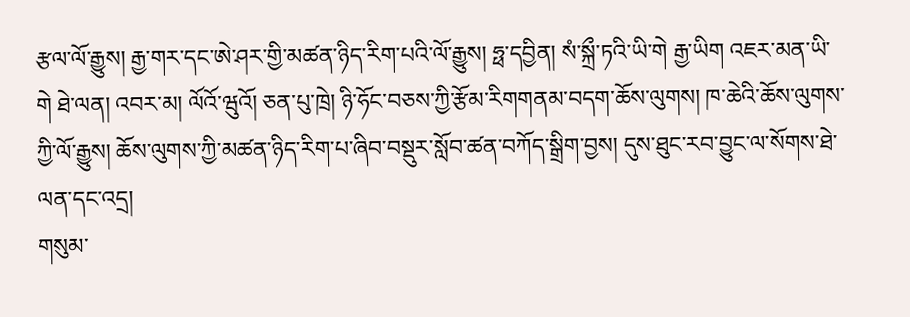རྩལ་ལོ་རྒྱུས། རྒྱ་གར་དང་ཨེ་ཤར་གྱི་མཚན་ཉིད་རིག་པའི་ལོ་རྒྱུས། ཧྥ་དབྱིན། སཾ་སྐྲྀ་ཏའི་ཡི་གེ རྒྱ་ཡིག འཇར་མན་ཡི་གེ ཐེ་ལན། འབར་མ། ལོའོ་ཝུའོ། ཅན་པུ་ཁྲེ། ཉི་ཧོང་བཅས་ཀྱི་རྩོམ་རིགགནམ་བདག་ཆོས་ལུགས། ཁ་ཆེའི་ཆོས་ལུགས་ཀྱི་ལོ་རྒྱུས། ཆོས་ལུགས་ཀྱི་མཚན་ཉིད་རིག་པ་ཞིབ་བསྡུར་སློབ་ཚན་བཀོད་སྒྲིག་བྱས། དུས་ཐུང་རབ་བྱུང་ལ་སོགས་ཐེ་ལན་དང་འདྲ།
གསུམ་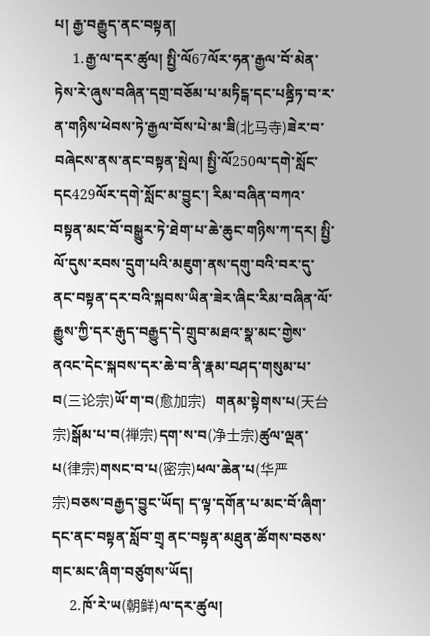པ། རྒྱ་བརྒྱུད་ནང་བསྟན།
     1.རྒྱ་ལ་དར་ཚུལ། སྤྱི་ལོ67ལོར་ཧན་རྒྱལ་བོ་མེན་ཏེས་རེ་ཞུས་བཞིན་དགྲ་བཅོམ་པ་མཏིངྒ་དང་པནྜིཏ་བ་ར་ན་གཉིས་ཕེབས་ཏེ་རྒྱལ་བོས་པེ་མ་ཟི(北马寺)ཟེར་བ་བཞེངས་ནས་ནང་བསྟན་སྤེལ། སྤྱི་ལོ250ལ་དགེ་སློང་དང429ལོར་དགེ་སློང་མ་བྱུང་། རིམ་བཞིན་བཀའ་བསྟན་མང་བོ་བསྒྱུར་ཏེ་ཐེག་པ་ཆེ་ཆུང་གཉིས་ཀ་དར། སྤྱི་ལོ་དུས་རབས་དྲུག་པའི་མཇུག་ནས་དགུ་བའི་བར་དུ་ནང་བསྟན་དར་བའི་སྐབས་ཡིན་ཟེར་ཞིང་རིམ་བཞིན་ལོ་རྒྱུས་ཀྱི་དར་རྒུད་བརྒྱུད་དེ་གྲུབ་མཐའ་སྣ་མང་གྱེས་ནའང་དེང་སྐབས་དར་ཆེ་བ་ནི་རྣམ་བཤད་གསུམ་པ་བ(三论宗)ཡོ་ག་བ(愈加宗)   གནམ་སྟེགས་པ(天台宗)སྒོམ་པ་བ(禅宗)དག་ས་བ(净士宗)ཚུལ་ལྡན་པ(律宗)གསང་བ་པ(密宗)ཕལ་ཆེན་པ(华严宗)བཅས་བརྒྱད་བྱུང་ཡོད། ད་ལྟ་དགོན་པ་མང་བོ་ཞིག་དང་ནང་བསྟན་སློབ་གྲྭ ནང་བསྟན་མཐུན་ཚོགས་བཅས་གང་མང་ཞིག་བཙུགས་ཡོད།
     2.ཁོ་རེ་ཡ(朝鲜)ལ་དར་ཚུལ།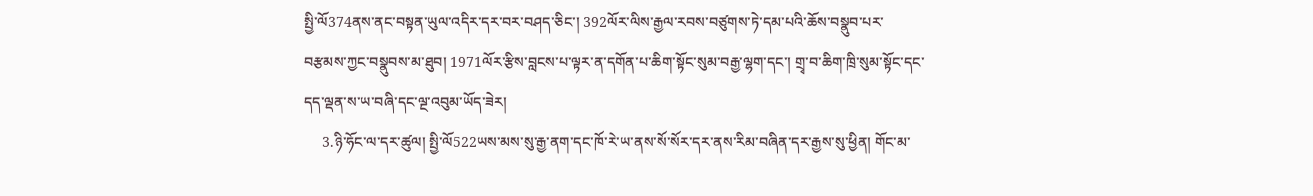སྤྱི་ལོ374ནས་ནང་བསྟན་ཡུལ་འདིར་དར་བར་བཤད་ཅིང་། 392ལོར་ལིས་རྒྱལ་རབས་བཙུགས་ཏེ་དམ་པའི་ཆོས་བསྣུབ་པར་བརྩམས་ཀྱང་བསྣུབས་མ་ཐུབ། 1971ལོར་རྩིས་བླངས་པ་ལྟར་ན་དགོན་པ་ཆིག་སྟོང་སུམ་བརྒྱ་ལྷག་དང་། གྲྭ་བ་ཆིག་ཁྲི་སུམ་སྟོང་དང་དད་ལྡན་ས་ཡ་བཞི་དང་ལྔ་འབུམ་ཡོད་ཟེར།
     3.ཉི་ཧོང་ལ་དར་ཚུལ། སྤྱི་ལོ522ཡས་མས་སུ་རྒྱ་ནག་དང་ཁོ་རེ་ཡ་ནས་སོ་སོར་དར་ནས་རིམ་བཞིན་དར་རྒྱས་སུ་ཕྱིན། གོང་མ་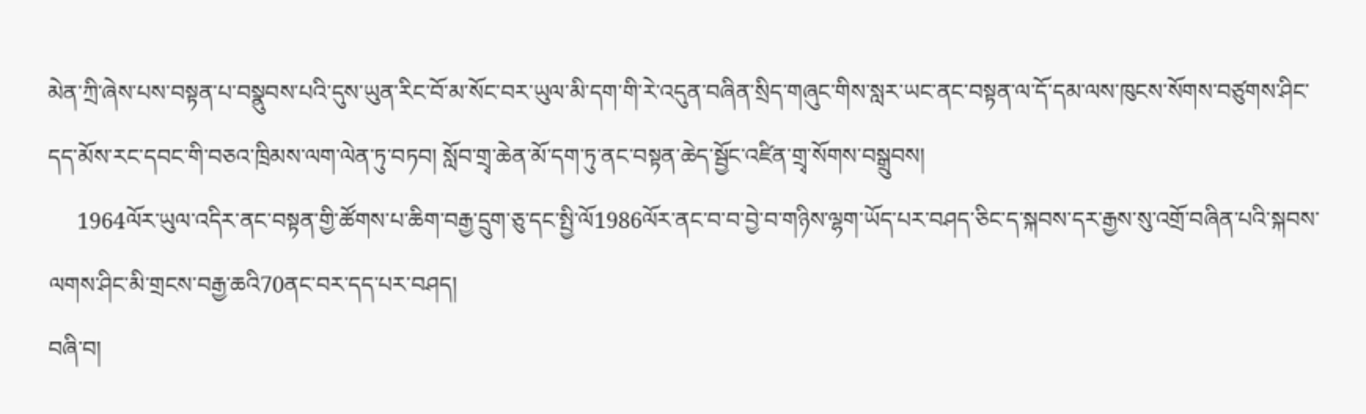མེན་ཀྲི་ཞེས་པས་བསྟན་པ་བསྣུབས་པའི་དུས་ཡུན་རིང་བོ་མ་སོང་བར་ཡུལ་མི་དག་གི་རེ་འདུན་བཞིན་སྲིད་གཞུང་གིས་སླར་ཡང་ནང་བསྟན་ལ་དོ་དམ་ལས་ཁུངས་སོགས་བཙུགས་ཤིང་དད་མོས་རང་དབང་གི་བཅའ་ཁྲིམས་ལག་ལེན་ཏུ་བཏབ། སློབ་གྲྭ་ཆེན་མོ་དག་ཏུ་ནང་བསྟན་ཆེད་སྦྱོང་འཛིན་གྲྭ་སོགས་བསྒྲུབས།
     1964ལོར་ཡུལ་འདིར་ནང་བསྟན་གྱི་ཚོགས་པ་ཆིག་བརྒྱ་དྲུག་ཅུ་དང་སྤྱི་ལོ1986ལོར་ནང་བ་བ་བྱེ་བ་གཉིས་ལྷག་ཡོད་པར་བཤད་ཅིང་ད་སྐབས་དར་རྒྱས་སུ་འགྲོ་བཞིན་པའི་སྐབས་ལགས་ཤིང་མི་གྲངས་བརྒྱ་ཆའི70ནང་བར་དད་པར་བཤད།
བཞི་བ།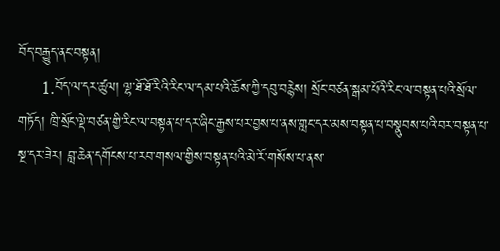བོད་བརྒྱུད་ནང་བསྟན།
     1.བོད་ལ་དར་ཚུལ། ལྷ་ཐོ་ཐོ་རིའི་རིང་ལ་དམ་པའི་ཆོས་ཀྱི་དབུ་བརྙེས། སྲོང་བཙན་སྒམ་པོའི་རིང་ལ་བསྟན་པའི་སྲོལ་གཏོད། ཁྲི་སྲོང་ལྡེ་བཙན་གྱི་རིང་ལ་བསྟན་པ་དར་ཞིང་རྒྱས་པར་བྱས་པ་ནས་གླང་དར་མས་བསྟན་པ་བསྣུབས་པའི་བར་བསྟན་པ་སྔ་དར་ཟེར། བླ་ཆེན་དགོངས་པ་རབ་གསལ་གྱིས་བསྟན་པའི་མེ་རོ་གསོས་པ་ནས་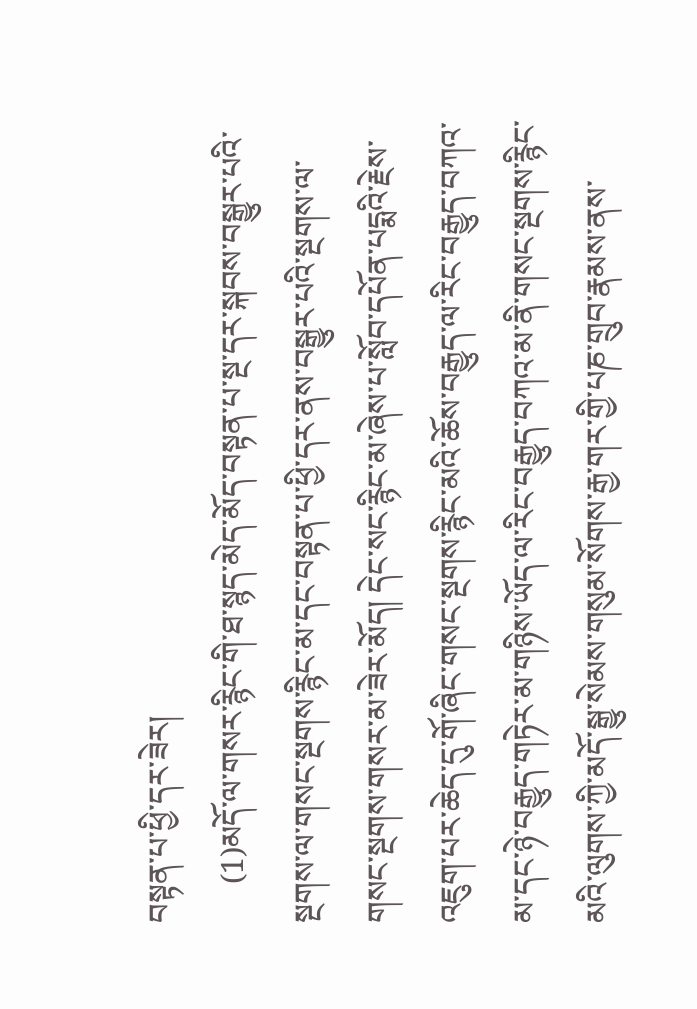བསྟན་པ་ཕྱི་དར་ཟེར།
     (1)མདོ་ལ་གསར་རྙིང་གི་ཐ་སྙད་མེད་མོད་བསྟན་པ་སྔ་དར་སྐབས་བསྒྱུར་པའི་སྔགས་ལ་གསང་སྔགས་རྙིང་མ་དང་བསྟན་པ་ཕྱི་དར་ནས་བསྒྱུར་པའི་སྔགས་ལ་གསང་སྔགས་གསར་མ་ཟེར་མོད། དེང་སང་རྙིང་མ་ཞེས་པ་སློབ་དཔོན་པདྨའི་རྗེས་འཇུག་པར་ཆེད་དུ་གོ་ཞིང་གསང་སྔགས་རྙིང་མའི་ཆོས་བརྒྱུད་ལ་རིང་བརྒྱུད་བཀའ་མ་དང་ཉེ་བརྒྱུད་གཏེར་མ་གཉིས་ཡོད་ལ་རིང་བརྒྱུད་བཀའ་མ་ནི་གསང་སྔགས་རྙིང་མའི་ལུགས་ཀྱི་མདོ་སྒྱུ་སེམས་གསུམ་སོགས་རྒྱ་གར་གྱི་པཎ་གྲུབ་རྣམས་ནས་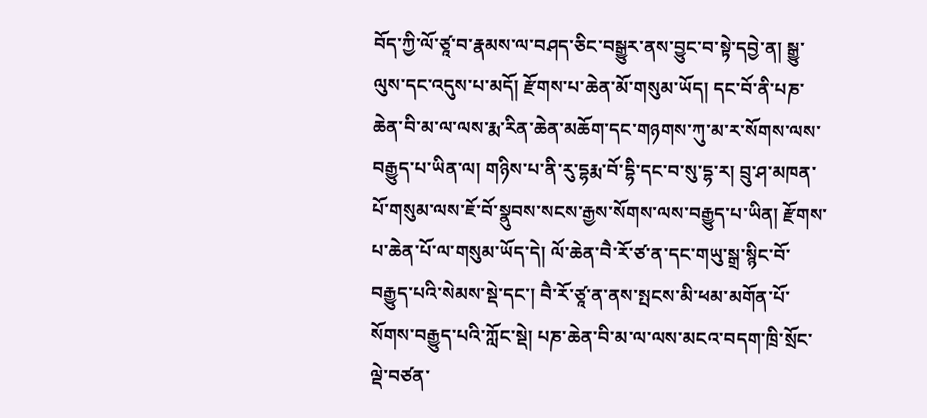བོད་ཀྱི་ལོ་ཙཱ་བ་རྣམས་ལ་བཤད་ཅིང་བསྒྱུར་ནས་བྱུང་བ་སྟེ་དབྱེ་ན། སྒྱུ་ལུས་དང་འདུས་པ་མདོ། རྫོགས་པ་ཆེན་མོ་གསུམ་ཡོད། དང་བོ་ནི་པཎ་ཆེན་བི་མ་ལ་ལས་རྨ་རིན་ཆེན་མཆོག་དང་གཉགས་ཀུ་མ་ར་སོགས་ལས་བརྒྱུད་པ་ཡིན་ལ། གཉིས་པ་ནི་རུ་དྷརྨ་བོ་དྷི་དང་བ་སུ་དྷ་ར། བྲུ་ཤ་མཁན་པོ་གསུམ་ལས་ཇོ་བོ་སྣུབས་སངས་རྒྱས་སོགས་ལས་བརྒྱུད་པ་ཡིན། རྫོགས་པ་ཆེན་པོ་ལ་གསུམ་ཡོད་དེ། ལོ་ཆེན་བཻ་རོ་ཙ་ན་དང་གཡུ་སྒྲ་སྙིང་བོ་བརྒྱུད་པའི་སེམས་སྡེ་དང་། བཻ་རོ་ཙཱ་ན་ནས་སྤངས་མི་ཕམ་མགོན་པོ་སོགས་བརྒྱུད་པའི་ཀློང་སྡེ། པཎ་ཆེན་བི་མ་ལ་ལས་མངའ་བདག་ཁྲི་སྲོང་ལྡེ་བཙན་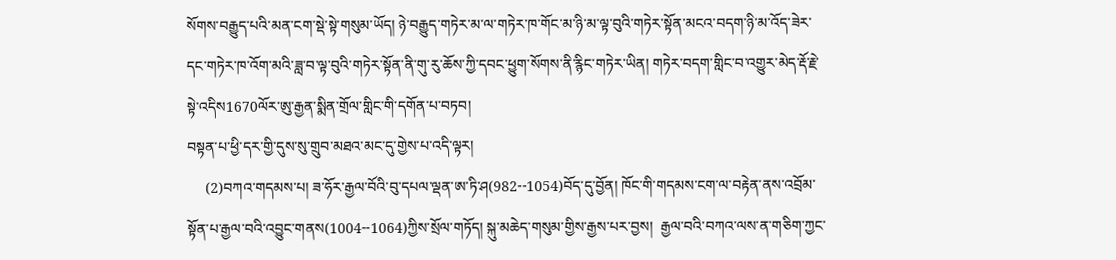སོགས་བརྒྱུད་པའི་མན་ངག་སྡེ་སྟེ་གསུམ་ཡོད། ཉེ་བརྒྱུད་གཏེར་མ་ལ་གཏེར་ཁ་གོང་མ་ཉི་མ་ལྟ་བུའི་གཏེར་སྟོན་མངའ་བདག་ཉི་མ་འོད་ཟེར་དང་གཏེར་ཁ་འོག་མའི་ཟླ་བ་ལྟ་བུའི་གཏེར་སྟོན་ནི་གུ་རུ་ཆོས་ཀྱི་དབང་ཕྱུག་སོགས་ནི་རྙིང་གཏེར་ཡིན། གཏེར་བདག་གླིང་བ་འགྱུར་མེད་རྡོ་རྗེ་སྟེ་འདིས1670ལོར་ཨུ་རྒྱན་སྨིན་གྲོལ་གླིང་གི་དགོན་པ་བཏབ།
བསྟན་པ་ཕྱི་དར་གྱི་དུས་སུ་གྲུབ་མཐའ་མང་དུ་གྱེས་པ་འདི་ལྟར།
     (2)བཀའ་གདམས་པ། ཟ་ཧོར་རྒྱལ་བོའི་བུ་དཔལ་ལྡན་ཨ་ཏི་ཤ(982--1054)བོད་དུ་བྱོན། ཁོང་གི་གདམས་ངག་ལ་བརྟེན་ནས་འབྲོམ་སྟོན་པ་རྒྱལ་བའི་འབྱུང་གནས(1004--1064)ཀྱིས་སྲོལ་གཏོད། སྐུ་མཆེད་གསུམ་གྱིས་རྒྱས་པར་བྱས།  རྒྱལ་བའི་བཀའ་ལས་ན་གཅིག་ཀྱང་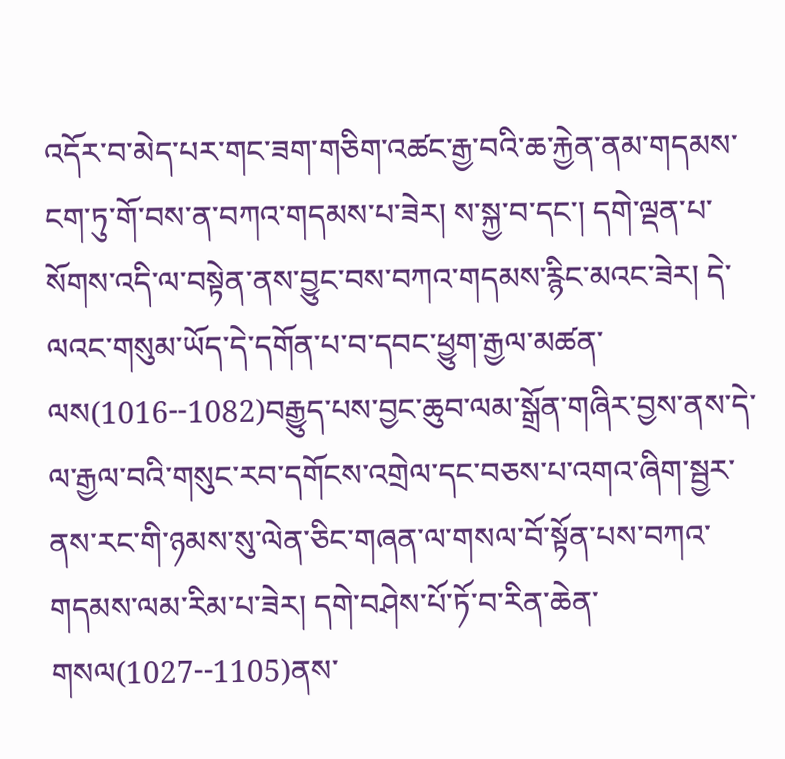འདོར་བ་མེད་པར་གང་ཟག་གཅིག་འཚང་རྒྱ་བའི་ཆ་རྐྱེན་ནམ་གདམས་ངག་ཏུ་གོ་བས་ན་བཀའ་གདམས་པ་ཟེར། ས་སྐྱ་བ་དང་། དགེ་ལྡན་པ་སོགས་འདི་ལ་བསྟེན་ནས་བྱུང་བས་བཀའ་གདམས་རྙིང་མའང་ཟེར། དེ་ལའང་གསུམ་ཡོད་དེ་དགོན་པ་བ་དབང་ཕྱུག་རྒྱལ་མཚན་ལས(1016--1082)བརྒྱུད་པས་བྱང་ཆུབ་ལམ་སྒྲོན་གཞིར་བྱས་ནས་དེ་ལ་རྒྱལ་བའི་གསུང་རབ་དགོངས་འགྲེལ་དང་བཅས་པ་འགའ་ཞིག་སྦྱར་ནས་རང་གི་ཉམས་སུ་ལེན་ཅིང་གཞན་ལ་གསལ་བོ་སྟོན་པས་བཀའ་གདམས་ལམ་རིམ་པ་ཟེར། དགེ་བཤེས་པོ་ཏོ་བ་རིན་ཆེན་གསལ(1027--1105)ནས་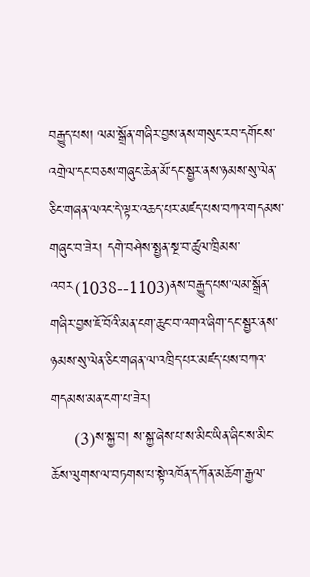བརྒྱུད་པས། ལམ་སྒྲོན་གཞིར་བྱས་ནས་གསུང་རབ་དགོངས་འགྲེལ་དང་བཅས་གཞུང་ཆེན་མོ་དང་སྦྱར་ནས་ཉམས་སུ་ལེན་ཅིང་གཞན་ལའང་དེ་ལྟར་འཆད་པར་མཛད་པས་བཀའ་གདམས་གཞུང་བ་ཟེར། དགེ་བཤེས་སྤྱན་སྔ་བ་ཚུལ་ཁྲིམས་འབར(1038--1103)ནས་བརྒྱུད་པས་ལམ་སྒྲོན་གཞིར་བྱས་ཇོ་བོའི་མན་ངག་ཆུང་བ་འགའ་ཞིག་དང་སྦྱར་ནས་ཉམས་སུ་ལེན་ཅིང་གཞན་ལ་འཁྲིད་པར་མཛད་པས་བཀའ་གདམས་མན་ངག་པ་ཟེར།
     (3)ས་སྐྱ་བ། ས་སྐྱ་ཞེས་པ་ས་མིང་ཡིན་ཞིང་ས་མིང་ཆོས་ལུགས་ལ་བཏགས་པ་སྟེ་འཁོན་དཀོན་མཆོག་རྒྱལ་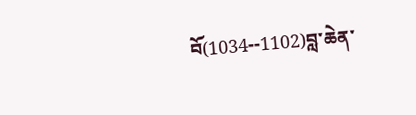བོ(1034--1102)བླ་ཆེན་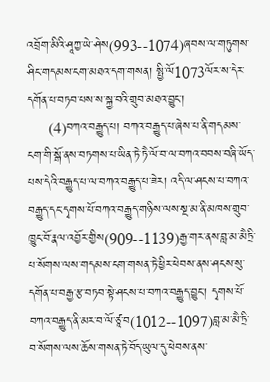འབྲོག་མིའི་ཤཱཀྱ་ཡེ་ཤེས(993--1074)ཞབས་ལ་གཏུགས་ཤིང་གདམས་ངག་མཐའ་དག་གསན། སྤྱི་ལོ1073ལོར་ས་དེར་དགོན་པ་བཏབ་པས་ས་སྐྱ་བའི་གྲུབ་མཐའ་བྱུང་།
     (4)བཀའ་བརྒྱུད་པ། བཀའ་བརྒྱུད་པ་ཞེས་པ་ནི་གདམས་ངག་གི་སྒོ་ནས་བཏགས་པ་ཡིན་ཏེ་ཏཻ་ལོ་བ་ལ་བཀའ་བབས་བཞི་ཡོད་པས་དེའི་བརྒྱུད་པ་ལ་བཀའ་བརྒྱུད་པ་ཟེར། འདི་ལ་ཤངས་པ་བཀའ་བརྒྱུད་དང་དྭགས་པོ་བཀའ་བརྒྱུད་གཉིས་ལས་སྔ་མ་ནི་མཁས་གྲུབ་ཁྱུང་བོ་རྣལ་འབྱོར་གྱིས(909--1139)རྒྱ་གར་ནས་བླ་མ་མཻཏྲི་པ་སོགས་ལས་གདམས་ངག་གསན་ཏེ་ཕྱིར་ཕེབས་ནས་ཤངས་སུ་དགོན་པ་བརྒྱ་རྩ་བཏབ་སྟེ་ཤངས་པ་བཀའ་བརྒྱུད་བྱུང་། དྭགས་པོ་བཀའ་བརྒྱུད་ནི་མར་བ་ལོ་ཙཱ་བ(1012--1097)བླ་མ་མཻ་ཏྲི་བ་སོགས་ལས་ཆོས་གསན་ཏེ་བོད་ཡུལ་དུ་ཕེབས་ནས་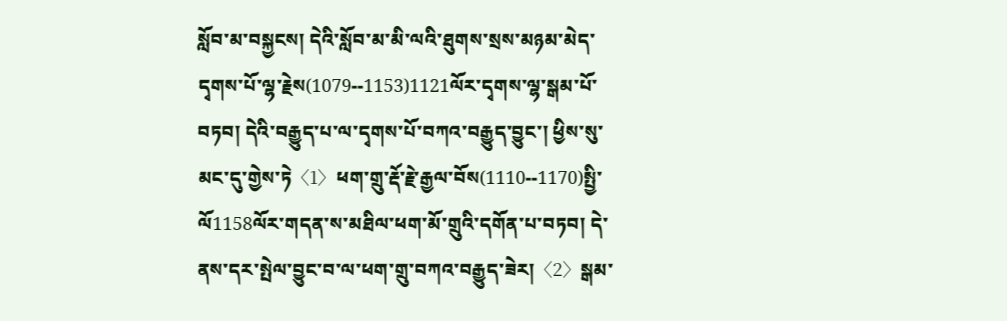སློབ་མ་བསྐྱངས། དེའི་སློབ་མ་མི་ལའི་ཐུགས་སྲས་མཉམ་མེད་དྭགས་པོ་ལྷ་རྗེས(1079--1153)1121ལོར་དྭགས་ལྷ་སྒམ་པོ་བཏབ། དེའི་བརྒྱུད་པ་ལ་དྭགས་པོ་བཀའ་བརྒྱུད་བྱུང་། ཕྱིས་སུ་མང་དུ་གྱེས་ཏེ〈1〉ཕག་གྲུ་རྡོ་རྗེ་རྒྱལ་བོས(1110--1170)སྤྱི་ལོ1158ལོར་གདན་ས་མཐིལ་ཕག་མོ་གྲུའི་དགོན་པ་བཏབ། དེ་ནས་དར་སྤེལ་བྱུང་བ་ལ་ཕག་གྲུ་བཀའ་བརྒྱུད་ཟེར།〈2〉སྒམ་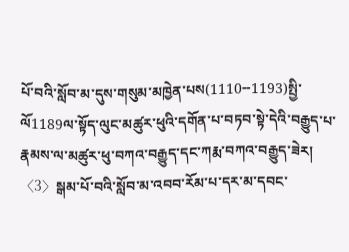པོ་བའི་སློབ་མ་དུས་གསུམ་མཁྱེན་པས(1110--1193)སྤྱི་ལོ1189ལ་སྟོད་ལུང་མཚུར་ཕུའི་དགོན་པ་བཏབ་སྟེ་དེའི་བརྒྱུད་པ་རྣམས་ལ་མཚུར་ཕུ་བཀའ་བརྒྱུད་དང་ཀརྨ་བཀའ་བརྒྱུད་ཟེར།〈3〉སྒམ་པོ་བའི་སློབ་མ་འབབ་རོམ་པ་དར་མ་དབང་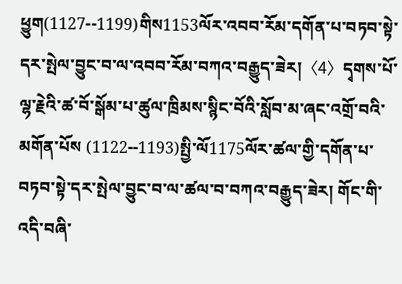ཕྱུག(1127--1199)གིས1153ལོར་འབབ་རོམ་དགོན་པ་བཏབ་སྟེ་དར་སྤེལ་བྱུང་བ་ལ་འབབ་རོམ་བཀའ་བརྒྱུད་ཟེར།〈4〉དྭགས་པོ་ལྷ་རྗེའི་ཚ་བོ་སྒོམ་པ་ཚུལ་ཁྲིམས་སྙིང་བོའི་སློབ་མ་ཞང་འགྲོ་བའི་མགོན་པོས (1122--1193)སྤྱི་ལོ1175ལོར་ཚལ་གྱི་དགོན་པ་བཏབ་སྟེ་དར་སྤེལ་བྱུང་བ་ལ་ཚལ་བ་བཀའ་བརྒྱུད་ཟེར། གོང་གི་འདི་བཞི་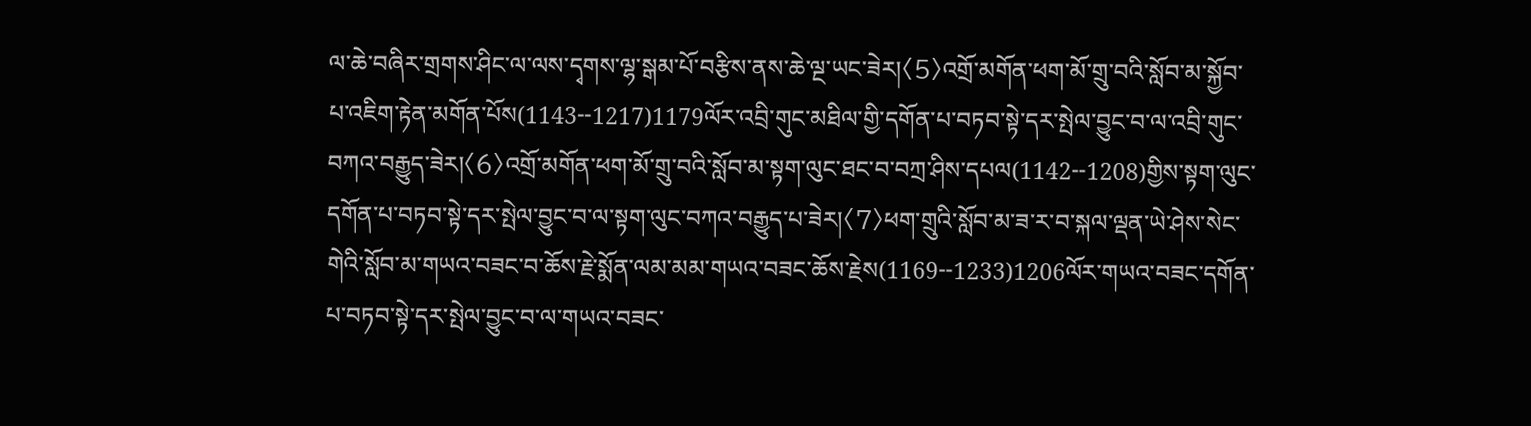ལ་ཆེ་བཞིར་གྲགས་ཤིང་ལ་ལས་དྭགས་ལྷ་སྒམ་པོ་བརྩིས་ནས་ཆེ་ལྔ་ཡང་ཟེར།〈5〉འགྲོ་མགོན་ཕག་མོ་གྲུ་བའི་སློབ་མ་སྐྱོབ་པ་འཇིག་རྟེན་མགོན་པོས(1143--1217)1179ལོར་འབྲི་གུང་མཐིལ་གྱི་དགོན་པ་བཏབ་སྟེ་དར་སྤེལ་བྱུང་བ་ལ་འབྲི་གུང་བཀའ་བརྒྱུད་ཟེར།〈6〉འགྲོ་མགོན་ཕག་མོ་གྲུ་བའི་སློབ་མ་སྟག་ལུང་ཐང་བ་བཀྲ་ཤིས་དཔལ(1142--1208)གྱིས་སྟག་ལུང་དགོན་པ་བཏབ་སྟེ་དར་སྤེལ་བྱུང་བ་ལ་སྟག་ལུང་བཀའ་བརྒྱུད་པ་ཟེར།〈7〉ཕག་གྲུའི་སློབ་མ་ཟ་ར་བ་སྐལ་ལྡན་ཡེ་ཤེས་སེང་གེའི་སློབ་མ་གཡའ་བཟང་བ་ཆོས་རྗེ་སྨོན་ལམ་མམ་གཡའ་བཟང་ཆོས་རྗེས(1169--1233)1206ལོར་གཡའ་བཟང་དགོན་པ་བཏབ་སྟེ་དར་སྤེལ་བྱུང་བ་ལ་གཡའ་བཟང་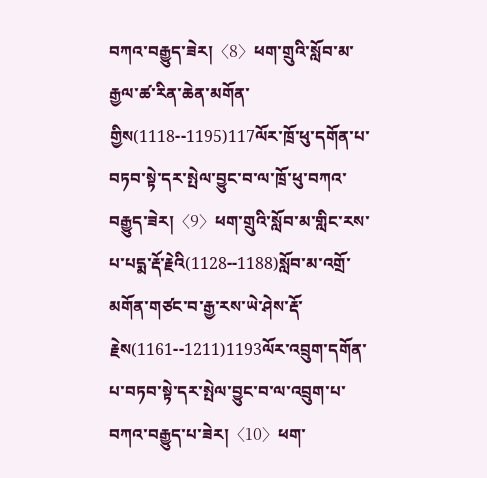བཀའ་བརྒྱུད་ཟེར།〈8〉ཕག་གྲུའི་སློབ་མ་རྒྱལ་ཚ་རིན་ཆེན་མགོན་གྱིས(1118--1195)117ལོར་ཁྲོ་ཕུ་དགོན་པ་བཏབ་སྟེ་དར་སྤེལ་བྱུང་བ་ལ་ཁྲོ་ཕུ་བཀའ་བརྒྱུད་ཟེར།〈9〉ཕག་གྲུའི་སློབ་མ་གླིང་རས་པ་པདྨ་རྡོ་རྗེའི(1128--1188)སློབ་མ་འགྲོ་མགོན་གཙང་བ་རྒྱ་རས་ཡེ་ཤེས་རྡོ་རྗེས(1161--1211)1193ལོར་འབྲུག་དགོན་པ་བཏབ་སྟེ་དར་སྤེལ་བྱུང་བ་ལ་འབྲུག་པ་བཀའ་བརྒྱུད་པ་ཟེར།〈10〉ཕག་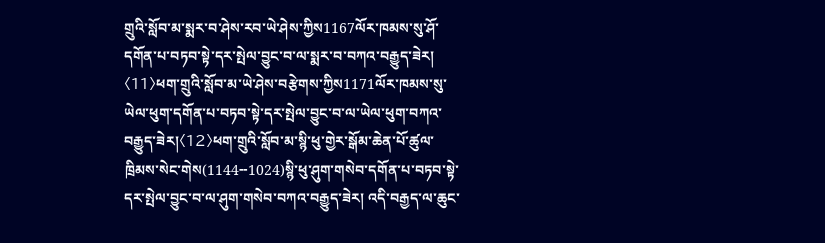གྲུའི་སློབ་མ་སྨར་བ་ཤེས་རབ་ཡེ་ཤེས་ཀྱིས1167ལོར་ཁམས་སུ་ཤོ་དགོན་པ་བཏབ་སྟེ་དར་སྤེལ་བྱུང་བ་ལ་སྨར་བ་བཀའ་བརྒྱུད་ཟེར།〈11〉ཕག་གྲུའི་སློབ་མ་ཡེ་ཤེས་བརྩེགས་ཀྱིས1171ལོར་ཁམས་སུ་ཡེལ་ཕུག་དགོན་པ་བཏབ་སྟེ་དར་སྤེལ་བྱུང་བ་ལ་ཡེལ་ཕུག་བཀའ་བརྒྱུད་ཟེར།〈12〉ཕག་གྲུའི་སློབ་མ་སྙི་ཕུ་གྱེར་སྒོམ་ཆེན་པོ་ཚུལ་ཁྲིམས་སེང་གེས(1144--1024)སྙི་ཕུ་ཤུག་གསེབ་དགོན་པ་བཏབ་སྟེ་དར་སྤེལ་བྱུང་བ་ལ་ཤུག་གསེབ་བཀའ་བརྒྱུད་ཟེར། འདི་བརྒྱད་ལ་ཆུང་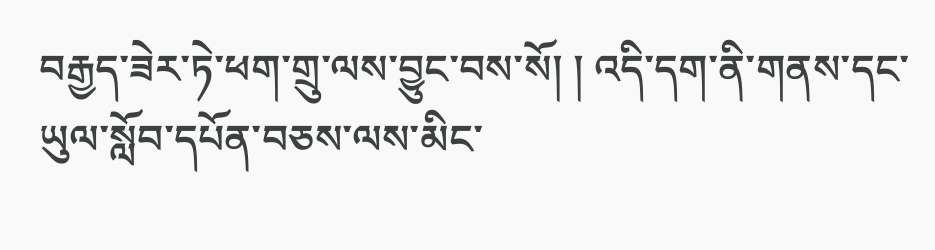བརྒྱད་ཟེར་ཏེ་ཕག་གྲུ་ལས་བྱུང་བས་སོ། ། འདི་དག་ནི་གནས་དང་ཡུལ་སློབ་དཔོན་བཅས་ལས་མིང་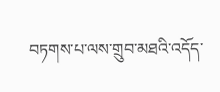བཏགས་པ་ལས་གྲུབ་མཐའི་འདོད་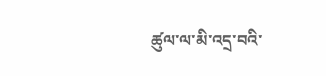ཚུལ་ལ་མི་འདྲ་བའི་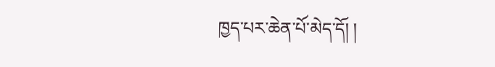ཁྱད་པར་ཆེན་པོ་མེད་དོ། །